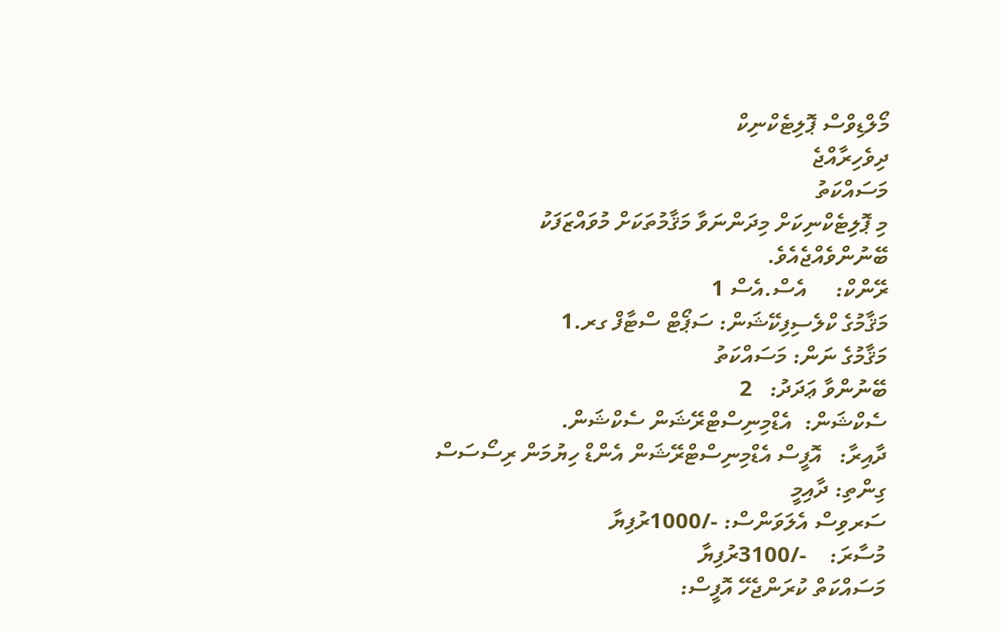މޯލްޑިވްސް ޕޮލިޓެކްނިކް
ދިވެހިރާއްޖެ
މަސައްކަތު
މި ޕޮލިޓެކްނިކަށް މިދަންނަވާ މަޤާމުތަކަށް މުވައްޒަފަކު ބޭނުންވެއްޖެއެވެ.
ރޭންކް:     އެސް.އެސް 1
މަޤާމުގެ ކްލެސިފިކޭޝަން: ސަޕޯޓް ސްޓާފް ގރ.1
މަޤާމުގެ ނަން: މަސައްކަތު
ބޭނުންވާ ޢަދަދު:   2
ސެކްޝަން:  އެޑްމިނިސްޓްރޭޝަން ސެކްޝަން.
ދާއިރާ:   އޮފީސް އެޑްމިނިސްޓްރޭޝަން އެންޑް ހިޔުމަން ރިސޯސަސް
ގިންތި: ދާއިމީ
ސަރވިސް އެލަވަންސް: -/1000ރުފިޔާ
މުސާރަ:    -/3100ރުފިޔާ
މަސައްކަތް ކުރަންޖެހޭ އޮފީސް: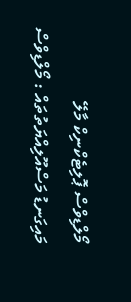މޯލްޑިވްސް ޕޮލިޓެކްނިކް މާލޭ
މައިގަނޑު މަސްއޫލިއްޔަތުތައް : މޯލްޑިވްސް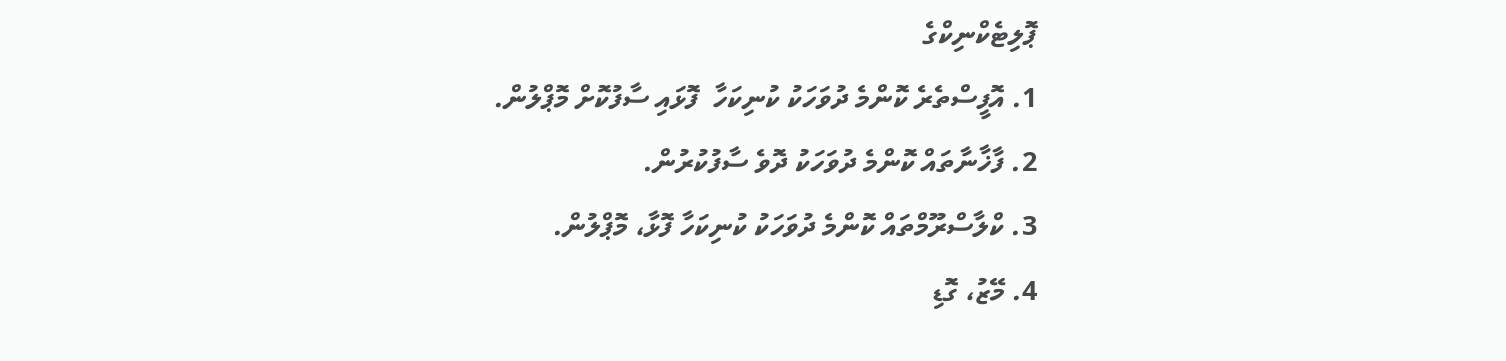ޕޮލިޓެކްނިކްގެ
1. އޮފީސްތެރެ ކޮންމެ ދުވަހަކު ކުނިކަހާ  ފޮޅައި ސާފުކޮށް މޮޕްލުން.
2. ފާޚާނާތައް ކޮންމެ ދުވަހަކު ދޮވެ ސާފުކުރުން.
3. ކްލާސްރޫމްތައް ކޮންމެ ދުވަހަކު ކުނިކަހާ ފޮޅާ، މޮޕްލުން.
4. މޭޒު، ގޮޑި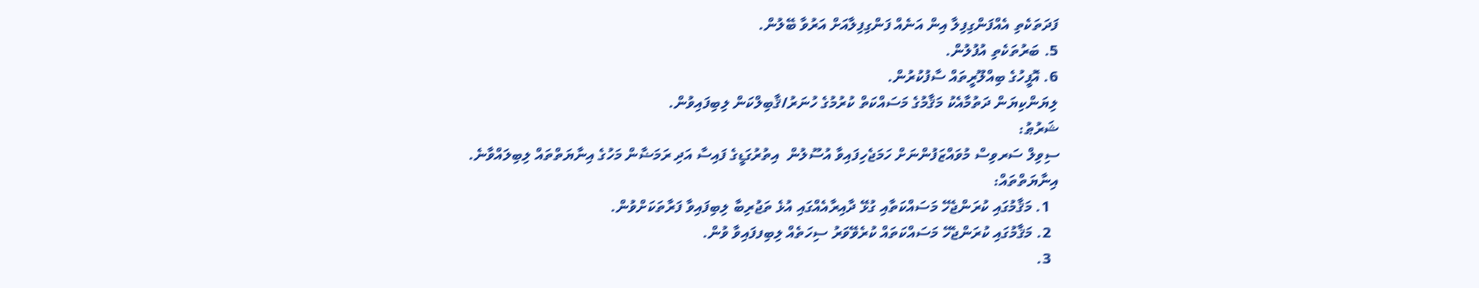ފަދަތަކެތި އެއްފަންގިފިލާ އިން އަނެއް ފަންގިފިލާއަށް އަރުވާ ބޭލުން.
5. ބަރުތަކެތި އުފުލުން.
6. އޮފީހުގެ ބިއްލޫރީތައް ސާފުކުރުން.
ލިޔަންކިޔަން ދަތުމާއެކު މަޤާމުގެ މަސައްކަތް ކުރުމުގެ ހުނަރު/ޤާބިލްކަން ލިބިފައިވުން.
ޝަރުޠު:
ސިވިލް ސަރވިސް މުވައްޒަފުންނަށް ހަމަޖެހިފައިވާ އުސޫލުން  އިތުރުގަޑީގެ ފައިސާ އަދި ރަމަޟާން މަހުގެ އިނާޔަތްތައް ލިބިލައްވާނެ.
އިނާޔަތްތައް:
  1. މަޤާމުގައި ކުރަންޖެހޭ މަސައްކަތާއި ގުޅޭ ދާއިރާއެއްގައި އުޅެ ތަޖުރިބާ ލިބިފައިވާ ފަރާތަކަށްވުން.
  2. މަޤާމުގައި ކުރަންޖެހޭ މަސައްކަތައް ކުރެވޭވަރު ސިހަތެއް ލިބިފފައިވާ ވުން.
  3.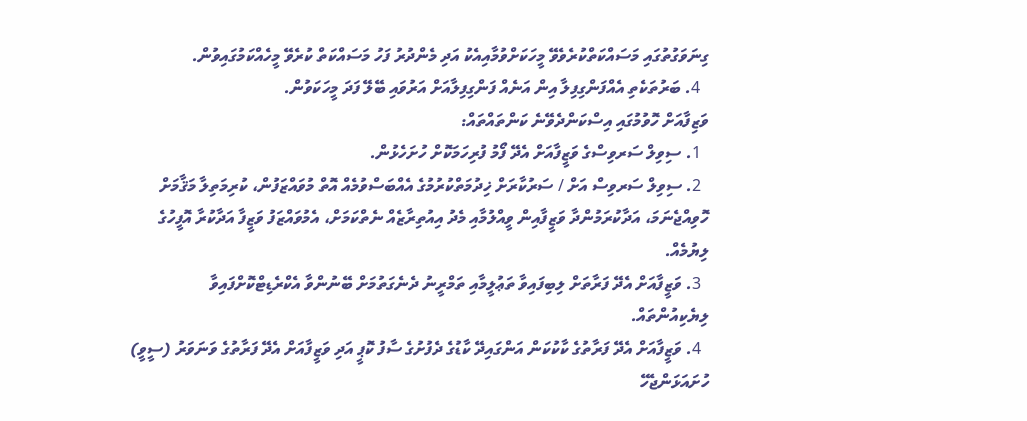ގިނަވަގުތުގައި މަސައްކަތްކުރެވެވޭ މީހަކަށްވުމާއިއެކު އަދި މެންދުރު ފަހު މަސައްކަތް ކުރެވޭ މީހެއްކަމުގައިވުން.
  4. ބަރުތަކެތި އެއްފަންގިފިލާ އިން އަނެއް ފަންގިފިލާއަށް އަރުވައި ބޭލޭ ފަދަ މީހަކަވުން.
ވަޒިފާއަށް ހޮވުމުގައި އިސްކަންދެވޭނެ ކަންތައްތައް:
  1. ސިވިލް ސަރވިސްގެ ވަޒީފާއަށް އެދޭ ފޯމު ފުރިހަމަކޮށް ހުށަހެޅުން.
  2. ސިވިލް ސަރވިސް އަށް / ސަރުކާރަށް ޚިދުމަތްކުރުމުގެ އެއްބަސްވުމެއް އޮތް މުވައްޒަފުން، ކުރިމަތިލާ މަޤާމަށް ހޮވިއްޖެނަމަ، އަދާކުރަމުންދާ ވަޒީފާއިން ވީއްލުމާއި މެދު އިއުތިރާޒެއް ނެތްކަމަށް، އެމުވައްޒަފު ވަޒީފާ އަދާކުރާ އޮފީހުގެ ލިޔުމެއް.
  3. ވަޒީފާއަށް އެދޭ ފަރާތަށް ލިބިފައިވާ ތަޢުލީމާއި ތަމްރީނު ދެނެގަތުމަށް ބޭނުންވާ އެކްރެޑިޓްކޮށްފައިވާ ލިޔެކިއުންތައް.
  4. ވަޒީފާއަށް އެދޭ ފަރާތުގެ ކާކުކަން އަންގައިދޭ ކާޑުގެ ދެފުށުގެ ސާފު ކޮޕީ އަދި ވަޒީފާއަށް އެދޭ ފަރާތުގެ ވަނަވަރު (ސީވީ)
ހުށައަޅަންޖެހޭ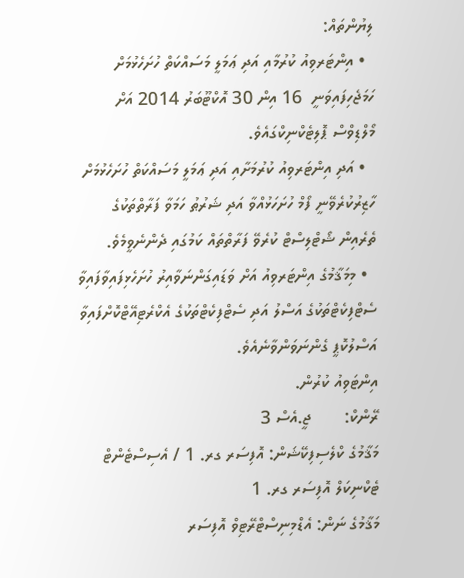ލިޔުންތައް:
  • އިންޓަރވިއު ކުރުމާއި އަދި ޢަމަލީ މަސައްކަތް ހުށަހެޅުމަށް ހަމަޖެހިފައިވަނީ  16 އިން 30 އޮކްޓޫބަރު 2014 އަށް މޯލްޑިވްސް ޕޮލިޓެކްނިކްގައެވެ.
  • އަދި އިންޓަރވިއު ކުރުމަށާއި އަދި ޢަމަލީ މަސައްކަތް ހުށަހެޅުމަށް ހާޒިރުކުރެވޭނީ ފޯމް ހުށަހަޅުއްވާ އަދި ޝަރުޠު ހަމަވާ ފަރާތްތަކުގެ ތެރެއިން ޝޯޓްލިސްޓް ކުރެވޭ ފަރާތްތައް ކަމުގައި ދެންނެވީމެވެ.
  • މިމަޤާމުގެ އިންޓަރވިއު އަށް ވަޑައިގަންނަވާއިރު ހުށަހެޅިފައިވާފައިވާ ސެޓްފިކެޓްތަކުގެ އަސްލު އަދި ސެޓްފިކެޓްތަކުގެ އެކްރެޓިއޭޓްކޮށްފައިވާ އަސްލުކޮޕީ ގެންނަވަންވާނެއެވެ.
އިންޓަވިއު ކުރުން.
ރޭންކް:       ޖީ.އެސް 3
މަޤާމުގެ ކްލެސިފިކޭޝަން: އޮފިސަރ ގރ. 1 / އެސިސްޓެންޓް
ޓެކްނިކަލް އޮފިސަރ ގރ. 1
މަޤާމުގެ ނަން: އެޑްމިނިސްޓްރޭޓިވް އޮފިސަރ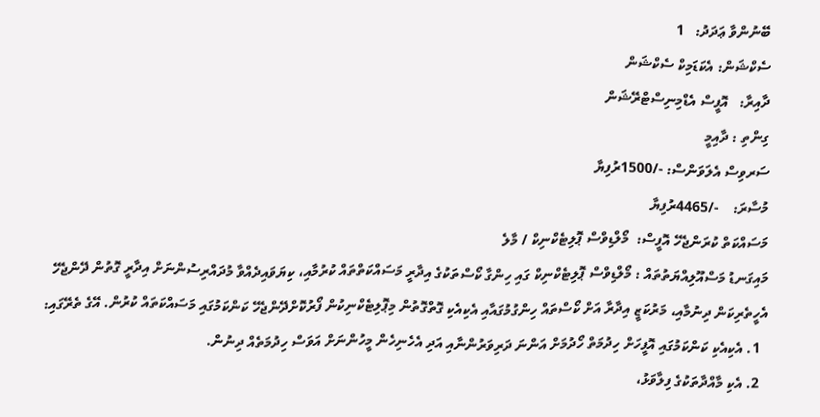ބޭނުންވާ ޢަދަދު:   1
ސެކްޝަން: އެކަޑަމިކް ސެކްޝަން
ދާއިރާ:   އޮފީސް އެޑްމިނިސްޓްރޭޝަން
ގިންތި : ދާއިމީ
ސަރވިސް އެލަވަންސް: -/1500ރުފިޔާ
މުސާރަ:    -/4465ރުފިޔާ
މަސައްކަތް ކުރަންޖެހޭ އޮފީސް:  މޯލްޑިވްސް ޕޮލިޓެކްނިކް / މާލެ
މައިގަނޑު މަސްއޫލިއްޔަތުތައް : މޯލްޑިވްސް ޕޮލިޓެކްނިކް ގައި ހިންގާ ކޯސްތަކުގެ އިދާރީ މަސައްކަތްތައް ކުރުމާއި، ކިޔަވައިދެއްވާ މުދައްރިސުންނަށް އިދާރީ ގޮތުން ދޭންޖެހޭ އެހީތެރިކަން ދިނުމާއި، މަރުކަޒީ އިދާރާ އަށް ކޯސްތައް ހިންގުމުގައާއި އެކިއެކި ގޮތްގޮތުން މިޕޮލިޓެކްނިކުން ފޯރުކޮށްދޭންޖެހޭ ކަންކަމުގައި މަސައްކަތައް ކުރުން. އޭގެ ތެރޭގައި:
  1. އެކިއެކި ކަންކަމުގައި އޮފީހަށް ހިދުމަތް ހޯދުމަށް އަންނަ ދަރިވަރުންނާއި އަދި އެހެނިހެން މީހުންނަށް އަވަސް ހިދުމަތެއް ދިނުން.
  2. އެކި މާއްދާތަކުގެ ފިލާވަޅު،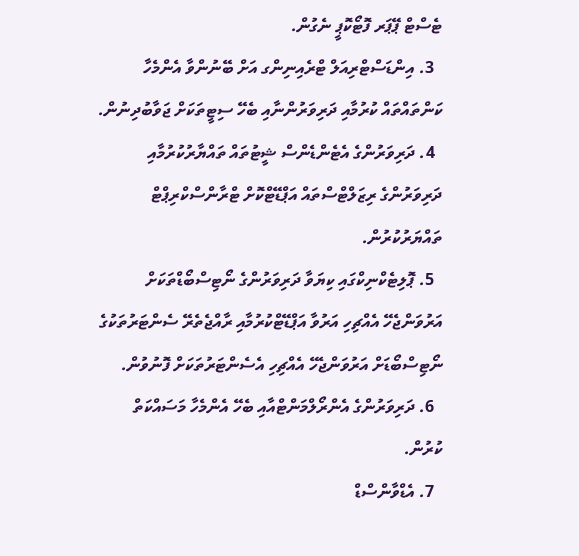ޓެސްޓް ޕޭޕަރ ފޮޓޯކޮޕީ ނެގުން.
  3. އިންޑަސްޓްރިއަލް ޓްރެއިނިންގ އަށް ބޭނުންވާ އެންމެހާ ކަންތައްތައް ކުރުމާއި ދަރިވަރުންނާއި ބެހޭ ސިޓީތަކަށް ޖަވާބުދިނުން.
  4. ދަރިވަރުންގެ އެޓެންޑެންސް ޝީޓުތައް ތައްޔާރުކުރުމާއި ދަރިވަރުންގެ ރިޒަލްޓްސްތައް އަޕްޑޭޓްކޮށް ޓްރާންސްކްރިޕްޓް ތައްޔަރުކުރުން.
  5. ޕޮލިޓެކްނިކްގައި ކިޔަވާ ދަރިވަރުންގެ ނޯޓިސްބޯޑްތަކަށް އަރުވަންޖެހޭ އެއްޗިހި އަރުވާ އަޕްޑޭޓްކުރުމާއި ރާއްޖެތެރޭ ސެންޓަރުތަކުގެ ނޯޓިސްބޯޑަށް އަރުވަންޖެހޭ އެއްޗިހި އެސެންޓަރުތަކަށް ފޮނުވުން.
  6. ދަރިވަރުންގެ އެންރޯލްމަންޓްއާއި ބެހޭ އެންމެހާ މަސައްކަތް ކުރުން.
  7. އެޑްވާންސްޑް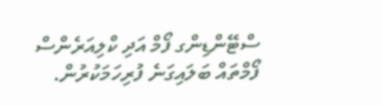ސްޓޭންޑިންގ ފޯމް އަދި ކްލިއަރެންސް ފޯމްތައް ބަލައިގަނެ ފުރިހަމަކުރުން.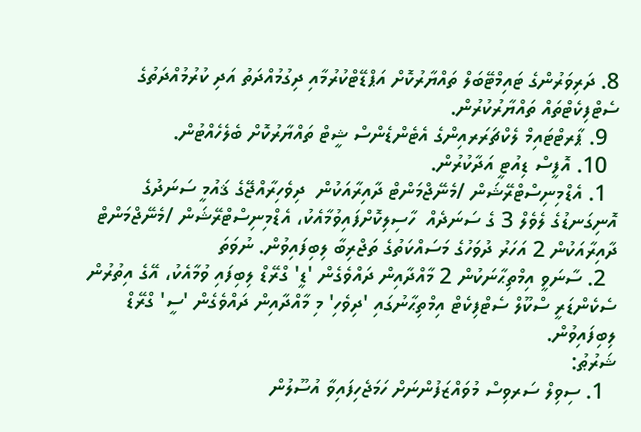8. ދަރިވަރުންގެ ޓައިމްޓޭބަލް ތައްޔާރުކޮށް އަޕްޑޭޓްކުރުމާއި ދިގުމުއްދަތު އަދި ކުރުމުއްދަތުގެ ސެޓްފިކެޓްތައް ތައްޔާރުކުރުން.
  9. ޕާރޓްޓައިމް ލެކްޗަރަރއިންގެ އެޓެންޑެންސް ޝީޓް ތައްޔާރުކޮށް ބެލެހެއްޓުން.
  10. އޮފީސް ޑިއުޓީ އަދާކުރުން.
  1. އެޑްމިނިސްޓްރޭޝަން /މެނޭޖްމަންޓް ދާއިރާއަކުން  ދިވެހިރާއްޖޭގެ ޤައުމީ ސަނަދުގެ އޮނިގަނޑުގެ ލެވެލް 3 ގެ ސަނަދެއް  ހާސިލިކޮށްފައިވުމާއެކު، އެޑްމިނިސްޓްރޭޝަން /މެނޭޖްމަންޓް ދާއިރާއަކުން 2 އަހަރު ދުވަހުގެ މަސައްކަތުގެ ތަޖްރިބާ ލިބިފައިވުން. ނުވަތަ
  2. ސާނަވީ އިމްތިޙާނަކުން 2 މާއްދާއިން ދައްވެގެން 'ޑީ' ގްރޭޑް ލިބިފައި ވުމާއެކު، އޭގެ އިތުރުން ސެކެންޑަރީ ސްކޫލް ސެޓްފިކެޓް އިމްތިޙާނުގައި 'ދިވެހި' މި މާއްދާއިން ދައްވެގެން 'ސީ' ގްރޭޑް ލިބިފައިވުން.
ޝަރުޠު:
  1. ސިވިލް ސަރވިސް މުވައްޒަފުންނަށް ހަމަޖެހިފައިވާ އުސޫލުން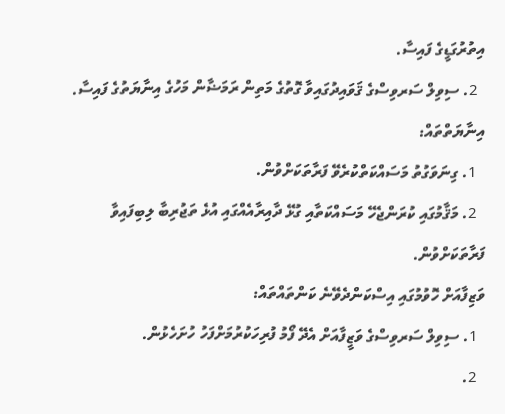އިތުރުގަޑީގެ ފައިސާ.
  2. ސިވިލް ސަރވިސްގެ ޤަވައިދުގައިވާ ގޮތުގެ މަތިން ރަމަޟާން މަހުގެ އިނާޔަތުގެ ފައިސާ.
އިނާޔަތްތައް:
  1. ގިނަވަގުތު މަސައްކަތްކުރެވޭ ފަރާތަކަށްވުން.
  2. މަޤާމުގައި ކުރަންޖެހޭ މަސައްކަތާއި ގުޅޭ ދާއިރާއެއްގައި އުޅެ ތަޖުރިބާ ލިބިފައިވާ ފަރާތަކަށްވުން.
ވަޒިފާއަށް ހޮވުމުގައި އިސްކަންދެވޭނެ ކަންތައްތައް:
  1. ސިވިލް ސަރވިސްގެ ވަޒީފާއަށް އެދޭ ފޯމު ފުރިހަކުރުމަށްފަހު ހުށަހެޅުން.
  2.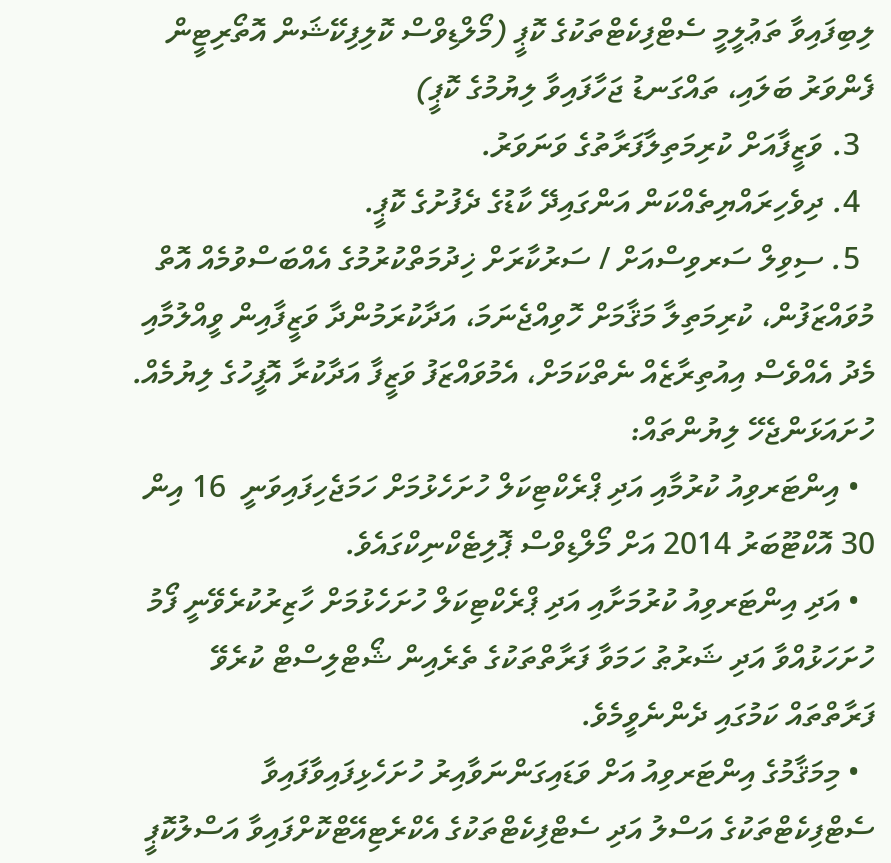ލިބިފައިވާ ތަޢުލީމީ ސެޓްފިކެޓްތަކުގެ ކޮޕީ (މޯލްޑިވްސް ކޮލިފިކޭޝަން އޮތޯރިޓީން ފެންވަރު ބަލައި، ތައްގަނޑު ޖަހާފައިވާ ލިޔުމުގެ ކޮޕީ)
  3. ވަޒީފާއަށް ކުރިމަތިލާފަރާތުގެ ވަނަވަރު.
  4. ދިވެހިރައްޔިތެއްކަން އަންގައިދޭ ކާޑުގެ ދެފުށުގެ ކޮޕީ.
  5. ސިވިލް ސަރވިސްއަށް / ސަރުކާރަށް ޚިދުމަތްކުރުމުގެ އެއްބަސްވުމެއް އޮތް މުވައްޒަފުން، ކުރިމަތިލާ މަޤާމަށް ހޮވިއްޖެނަމަ، އަދާކުރަމުންދާ ވަޒީފާއިން ވީއްލުމާއި މެދު އެއްވެސް އިއުތިރާޒެއް ނެތްކަމަށް، އެމުވައްޒަފު ވަޒީފާ އަދާކުރާ އޮފީހުގެ ލިޔުމެއް.
ހުށައަޅަންޖެހޭ ލިޔުންތައް:
  • އިންޓަރވިއު ކުރުމާއި އަދި ޕްރެކްޓިކަލް ހުށަހެޅުމަށް ހަމަޖެހިފައިވަނީ  16 އިން 30 އޮކްޓޫބަރު 2014 އަށް މޯލްޑިވްސް ޕޮލިޓެކްނިކްގައެވެ.
  • އަދި އިންޓަރވިއު ކުރުމަށާއި އަދި ޕްރެކްޓިކަލް ހުށަހެޅުމަށް ހާޒިރުކުރެވޭނީ ފޯމު ހުށަހަޅުއްވާ އަދި ޝަރުޠު ހަމަވާ ފަރާތްތަކުގެ ތެރެއިން ޝޯޓްލިސްޓް ކުރެވޭ  ފަރާތްތައް ކަމުގައި ދެންނެވީމެވެ.
  • މިމަޤާމުގެ އިންޓަރވިއު އަށް ވަޑައިގަންނަވާއިރު ހުށަހެޅިފައިވާފައިވާ ސެޓްފިކެޓްތަކުގެ އަސްލު އަދި ސެޓްފިކެޓްތަކުގެ އެކްރެޓިއޭޓްކޮށްފައިވާ އަސްލުކޮޕީ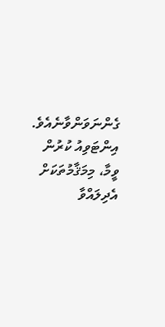ގެންނަވަންވާނެއެވެ.
އިންޓަވިއު ކުރުން
ވީމާ، މިމަޤާމުތަކަށް އެދިލައްވާ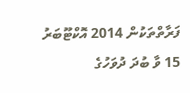ފަރާތްތަކުން 2014 އޮކްޓޫބަރު 15 ވާ ބުދަ ދުވަހުގެ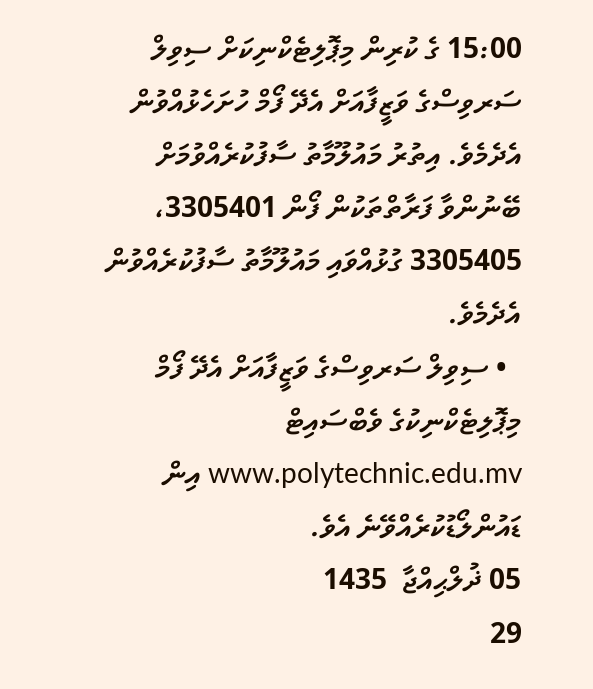15:00 ގެ ކުރިން މިޕޮލިޓެކްނިކަށް ސިވިލް ސަރވިސްގެ ވަޒީފާއަށް އެދޭ ފޯމް ހުށަހެޅުއްވުން އެދެމެވެ. އިތުރު މައުލޫމާތު ސާފުކުރެއްވުމަށް ބޭނުންވާ ފަރާތްތަކުން ފޯން 3305401، 3305405 ގުޅުއްވައި މައުލޫމާތު ސާފުކުރެއްވުން އެދެމެވެ.
  • ސިވިލް ސަރވިސްގެ ވަޒީފާއަށް އެދޭ ފޯމް މިޕޮލިޓެކްނިކުގެ ވެބްސައިޓް www.polytechnic.edu.mv އިން ޑައުންލޯޑުކުރެއްވޭނެ އެވެ.
05 ޛުލްޙިއްޖާ  1435
29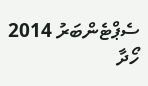ސެޕްޓެންބަރު 2014
ހޯދާ